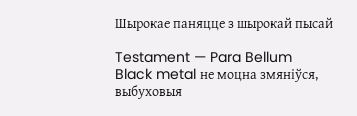Шырокае паняцце з шырокай пысай

Testament — Para Bellum
Black metal не моцна змяніўся, выбуховыя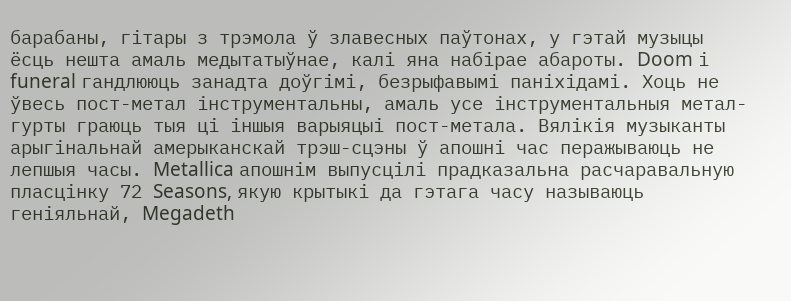барабаны, гітары з трэмола ў злавесных паўтонах, у гэтай музыцы ёсць нешта амаль медытатыўнае, калі яна набірае абароты. Doom і funeral гандлююць занадта доўгімі, безрыфавымі паніхідамі. Хоць не ўвесь пост-метал інструментальны, амаль усе інструментальныя метал-гурты граюць тыя ці іншыя варыяцыі пост-метала. Вялікія музыканты арыгінальнай амерыканскай трэш-сцэны ў апошні час перажываюць не лепшыя часы. Metallica апошнім выпусцілі прадказальна расчаравальную пласцінку 72 Seasons, якую крытыкі да гэтага часу называюць геніяльнай, Megadeth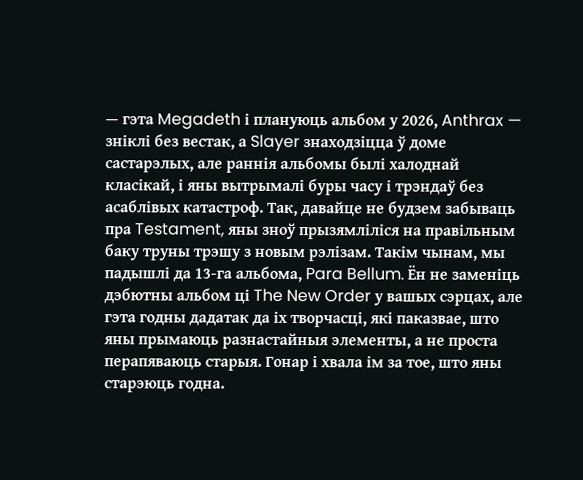— гэта Megadeth і плануюць альбом у 2026, Anthrax — зніклі без вестак, а Slayer знаходзіцца ў доме састарэлых, але раннія альбомы былі халоднай класікай, і яны вытрымалі буры часу і трэндаў без асаблівых катастроф. Так, давайце не будзем забываць пра Testament, яны зноў прызямліліся на правільным баку труны трэшу з новым рэлізам. Такім чынам, мы падышлі да 13-га альбома, Para Bellum. Ён не заменіць дэбютны альбом ці The New Order у вашых сэрцах, але гэта годны дадатак да іх творчасці, які паказвае, што яны прымаюць разнастайныя элементы, а не проста перапяваюць старыя. Гонар і хвала ім за тое, што яны старэюць годна.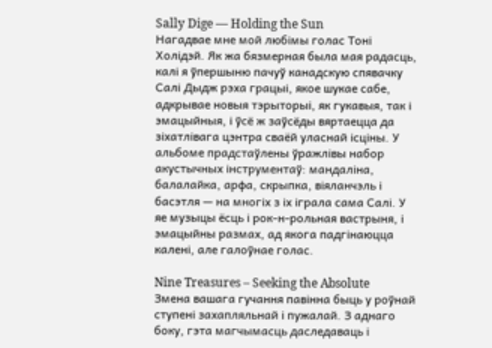Sally Dige — Holding the Sun
Нагадвае мне мой любімы голас Тоні Холідэй. Як жа бязмерная была мая радасць, калі я ўпершыню пачуў канадскую спявачку Салі Дыдж рэха грацыі, якое шукае сабе, адкрывае новыя тэрыторыі, як гукавыя, так і эмацыйныя, і ўсё ж заўсёды вяртаецца да зіхатлівага цэнтра сваёй уласнай ісціны. У альбоме прадстаўлены ўражлівы набор акустычных інструментаў: мандаліна, балалайка, арфа, скрыпка, віяланчэль і басэтля — на многіх з іх іграла сама Салі. У яе музыцы ёсць і рок-н-рольная вастрыня, і эмацыйны размах, ад якога падгінаюцца калені, але галоўнае голас.

Nine Treasures – Seeking the Absolute
Змена вашага гучання павінна быць у роўнай ступені захапляльнай і пужалай. З аднаго боку, гэта магчымасць даследаваць і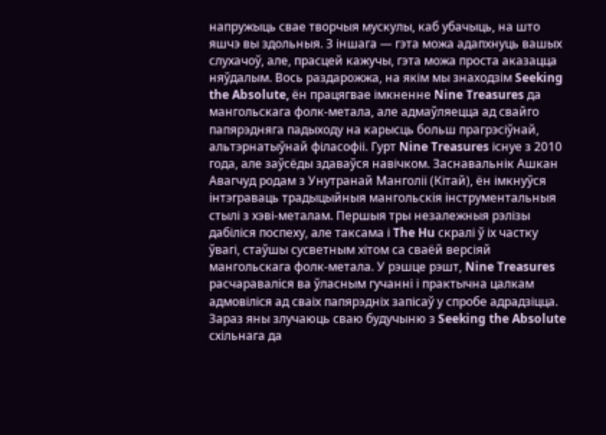напружыць свае творчыя мускулы, каб убачыць, на што яшчэ вы здольныя. З іншага — гэта можа адапхнуць вашых слухачоў, але, прасцей кажучы, гэта можа проста аказацца няўдалым. Вось раздарожжа, на якім мы знаходзім Seeking the Absolute, ён працягвае імкненне Nine Treasures да мангольскага фолк-метала, але адмаўляецца ад свайго папярэдняга падыходу на карысць больш прагрэсіўнай, альтэрнатыўнай філасофіі. Гурт Nine Treasures існуе з 2010 года, але заўсёды здаваўся навічком. Заснавальнік Ашкан Авагчуд родам з Унутранай Манголіі (Кітай), ён імкнуўся інтэграваць традыцыйныя мангольскія інструментальныя стылі з хэві-металам. Першыя тры незалежныя рэлізы дабіліся поспеху, але таксама і The Hu скралі ў іх частку ўвагі, стаўшы сусветным хітом са сваёй версіяй мангольскага фолк-метала. У рэшце рэшт, Nine Treasures расчараваліся ва ўласным гучанні і практычна цалкам адмовіліся ад сваіх папярэдніх запісаў у спробе адрадзіцца. Зараз яны злучаюць сваю будучыню з Seeking the Absolute схільнага да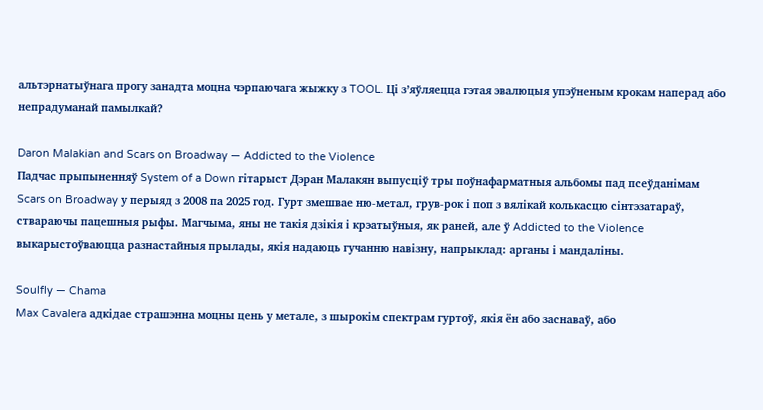альтэрнатыўнага прогу занадта моцна чэрпаючага жыжку з TOOL. Ці з’яўляецца гэтая эвалюцыя упэўненым крокам наперад або непрадуманай памылкай?

Daron Malakian and Scars on Broadway — Addicted to the Violence
Падчас прыпыненняў System of a Down гітарыст Дэран Малакян выпусціў тры поўнафарматныя альбомы пад псеўданімам Scars on Broadway у перыяд з 2008 па 2025 год. Гурт змешвае ню-метал, грув-рок і поп з вялікай колькасцю сінтэзатараў, ствараючы пацешныя рыфы. Магчыма, яны не такія дзікія і крэатыўныя, як раней, але ў Addicted to the Violence выкарыстоўваюцца разнастайныя прылады, якія надаюць гучанню навізну, напрыклад: арганы і мандаліны.

Soulfly — Chama
Max Cavalera адкідае страшэнна моцны цень у метале, з шырокім спектрам гуртоў, якія ён або заснаваў, або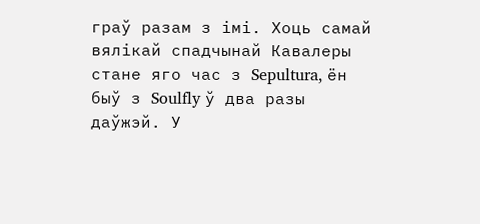граў разам з імі. Хоць самай вялікай спадчынай Кавалеры стане яго час з Sepultura, ён быў з Soulfly ў два разы даўжэй. У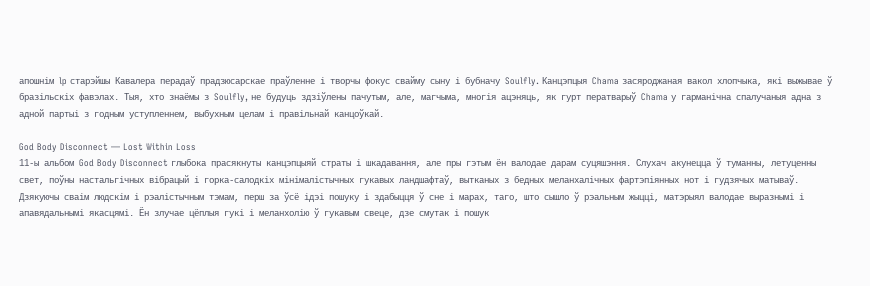апошнім lp старэйшы Кавалера перадаў прадзюсарскае праўленне і творчы фокус свайму сыну і бубначу Soulfly. Канцэпцыя Chama засяроджаная вакол хлопчыка, які выжывае ў бразільскіх фавэлах. Тыя, хто знаёмы з Soulfly, не будуць здзіўлены пачутым, але, магчыма, многія ацэняць, як гурт ператварыў Chama у гарманічна спалучаныя адна з адной партыі з годным уступленнем, выбухным целам і правільнай канцоўкай.

God Body Disconnect — Lost Within Loss
11-ы альбом God Body Disconnect глыбока прасякнуты канцэпцыяй страты і шкадавання, але пры гэтым ён валодае дарам суцяшэння. Слухач акунецца ў туманны, летуценны свет, поўны настальгічных вібрацый і горка-салодкіх мінімалістычных гукавых ландшафтаў, вытканых з бедных меланхалічных фартэпіянных нот і гудзячых матываў. Дзякуючы сваім людскім і рэалістычным тэмам, перш за ўсё ідэі пошуку і здабыцця ў сне і марах, таго, што сышло ў рэальным жыцці, матэрыял валодае выразнымі і апавядальнымі якасцямі. Ён злучае цёплыя гукі і меланхолію ў гукавым свеце, дзе смутак і пошук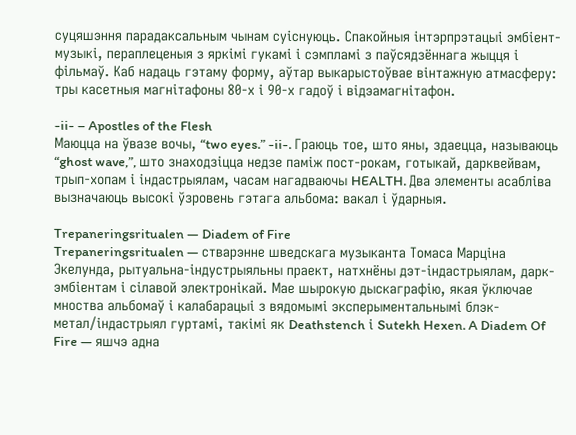суцяшэння парадаксальным чынам суіснуюць. Спакойныя інтэрпрэтацыі эмбіент-музыкі, пераплеценыя з яркімі гукамі і сэмпламі з паўсядзённага жыцця і фільмаў. Каб надаць гэтаму форму, аўтар выкарыстоўвае вінтажную атмасферу: тры касетныя магнітафоны 80-х і 90-х гадоў і відэамагнітафон.

-ii- – Apostles of the Flesh
Маюцца на ўвазе вочы, “two eyes.” -ii-. Граюць тое, што яны, здаецца, называюць “ghost wave,”, што знаходзіцца недзе паміж пост-рокам, готыкай, дарквейвам, трып-хопам і індастрыялам, часам нагадваючы HEALTH. Два элементы асабліва вызначаюць высокі ўзровень гэтага альбома: вакал і ўдарныя.

Trepaneringsritualen — Diadem of Fire
Trepaneringsritualen — стварэнне шведскага музыканта Томаса Марціна Экелунда, рытуальна-індустрыяльны праект, натхнёны дэт-індастрыялам, дарк-эмбіентам і сілавой электронікай. Мае шырокую дыскаграфію, якая ўключае мноства альбомаў і калабарацыі з вядомымі эксперыментальнымі блэк-метал/індастрыял гуртамі, такімі як Deathstench і Sutekh Hexen. A Diadem Of Fire — яшчэ адна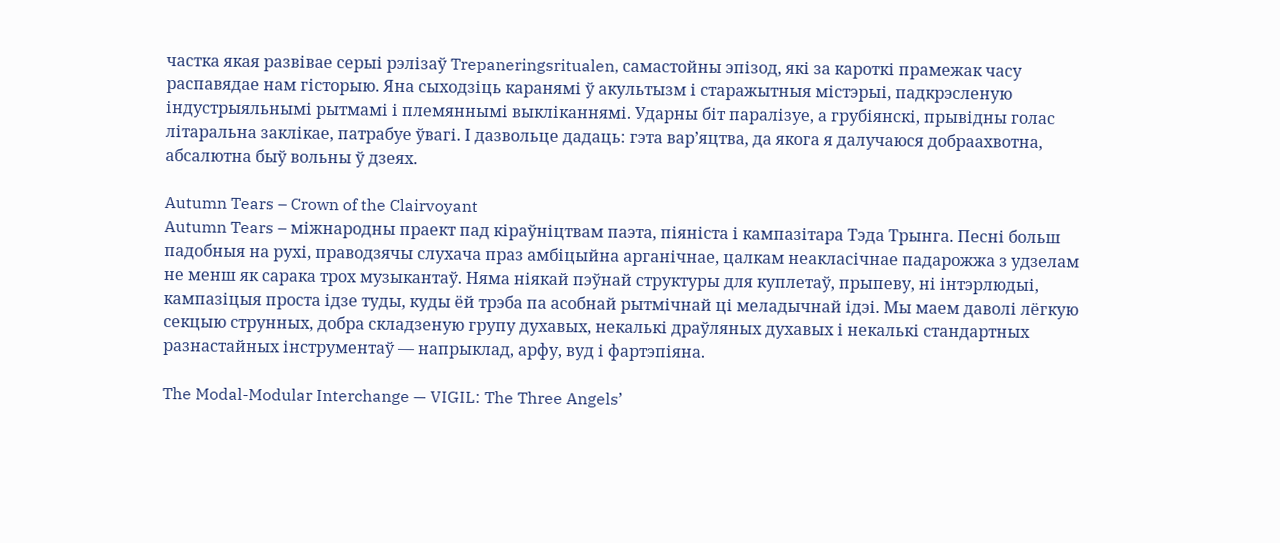частка якая развівае серыі рэлізаў Trepaneringsritualen, самастойны эпізод, які за кароткі прамежак часу распавядае нам гісторыю. Яна сыходзіць каранямі ў акультызм і старажытныя містэрыі, падкрэсленую індустрыяльнымі рытмамі і племяннымі выкліканнямі. Ударны біт паралізуе, а грубіянскі, прывідны голас літаральна заклікае, патрабуе ўвагі. І дазвольце дадаць: гэта вар’яцтва, да якога я далучаюся добраахвотна, абсалютна быў вольны ў дзеях.

Autumn Tears – Crown of the Clairvoyant
Autumn Tears – міжнародны праект пад кіраўніцтвам паэта, піяніста і кампазітара Тэда Трынга. Песні больш падобныя на рухі, праводзячы слухача праз амбіцыйна арганічнае, цалкам неакласічнае падарожжа з удзелам не менш як сарака трох музыкантаў. Няма ніякай пэўнай структуры для куплетаў, прыпеву, ні інтэрлюдыі, кампазіцыя проста ідзе туды, куды ёй трэба па асобнай рытмічнай ці меладычнай ідэі. Мы маем даволі лёгкую секцыю струнных, добра складзеную групу духавых, некалькі драўляных духавых і некалькі стандартных разнастайных інструментаў — напрыклад, арфу, вуд і фартэпіяна.

The Modal-Modular Interchange — VIGIL: The Three Angels’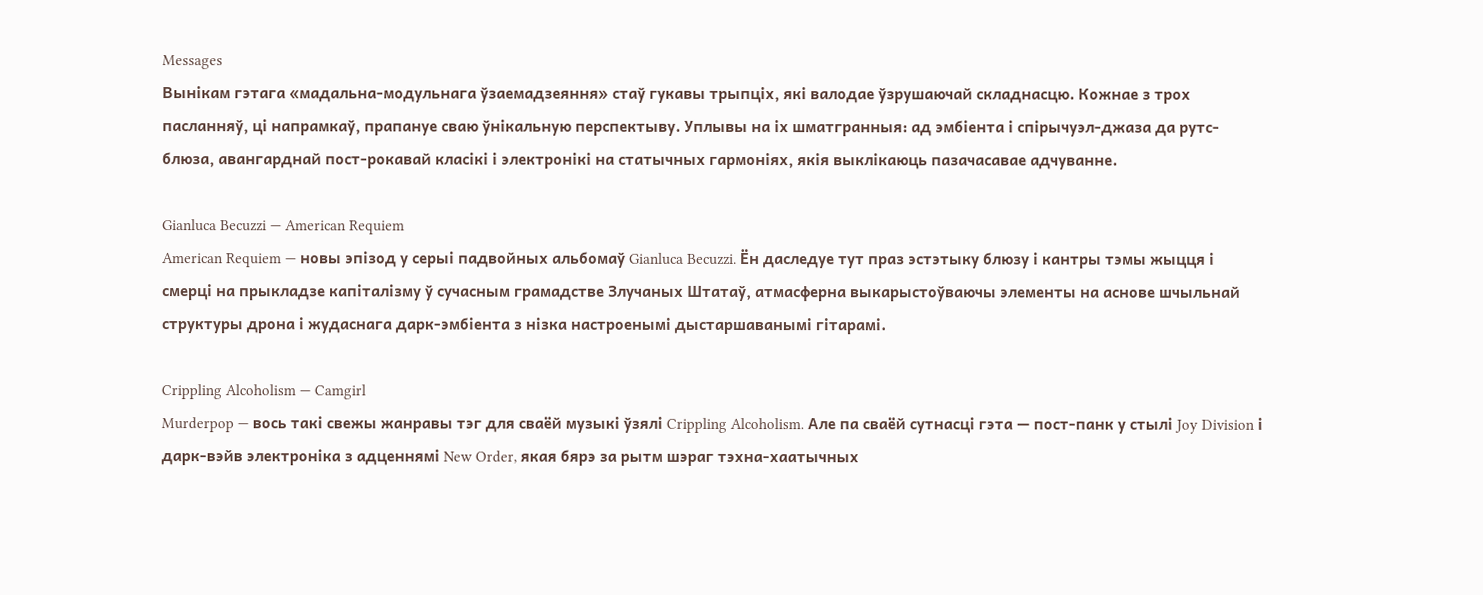Messages
Вынікам гэтага «мадальна-модульнага ўзаемадзеяння» стаў гукавы трыпціх, які валодае ўзрушаючай складнасцю. Кожнае з трох пасланняў, ці напрамкаў, прапануе сваю ўнікальную перспектыву. Уплывы на іх шматгранныя: ад эмбіента і спірычуэл-джаза да рутс-блюза, авангарднай пост-рокавай класікі і электронікі на статычных гармоніях, якія выклікаюць пазачасавае адчуванне.

Gianluca Becuzzi — American Requiem
American Requiem — новы эпізод у серыі падвойных альбомаў Gianluca Becuzzi. Ён даследуе тут праз эстэтыку блюзу і кантры тэмы жыцця і смерці на прыкладзе капіталізму ў сучасным грамадстве Злучаных Штатаў, атмасферна выкарыстоўваючы элементы на аснове шчыльнай структуры дрона і жудаснага дарк-эмбіента з нізка настроенымі дыстаршаванымі гітарамі.

Crippling Alcoholism — Camgirl
Murderpop — вось такі свежы жанравы тэг для сваёй музыкі ўзялі Crippling Alcoholism. Але па сваёй сутнасці гэта — пост-панк у стылі Joy Division і дарк-вэйв электроніка з адценнямі New Order, якая бярэ за рытм шэраг тэхна-хаатычных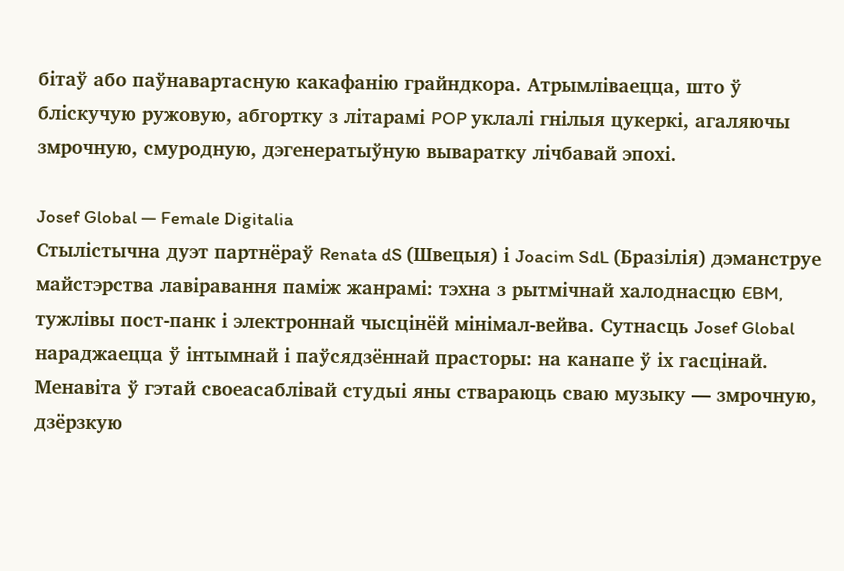бітаў або паўнавартасную какафанію грайндкора. Атрымліваецца, што ў бліскучую ружовую, абгортку з літарамі POP уклалі гнілыя цукеркі, агаляючы змрочную, смуродную, дэгенератыўную вываратку лічбавай эпохі.

Josef Global — Female Digitalia
Стылістычна дуэт партнёраў Renata dS (Швецыя) і Joacim SdL (Бразілія) дэманструе майстэрства лавіравання паміж жанрамі: тэхна з рытмічнай халоднасцю EBM, тужлівы пост-панк і электроннай чысцінёй мінімал-вейва. Сутнасць Josef Global нараджаецца ў інтымнай і паўсядзённай прасторы: на канапе ў іх гасцінай. Менавіта ў гэтай своеасаблівай студыі яны ствараюць сваю музыку — змрочную, дзёрзкую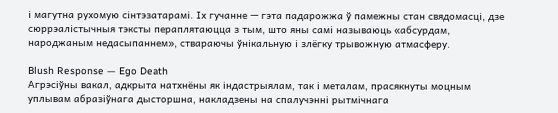і магутна рухомую сінтэзатарамі. Іх гучанне — гэта падарожжа ў памежны стан свядомасці, дзе сюррэалістычныя тэксты пераплятаюцца з тым, што яны самі называюць «абсурдам, народжаным недасыпаннем», ствараючы ўнікальную і злёгку трывожную атмасферу.

Blush Response — Ego Death
Агрэсіўны вакал, адкрыта натхнёны як індастрыялам, так і металам, прасякнуты моцным уплывам абразіўнага дысторшна, накладзены на спалучэнні рытмічнага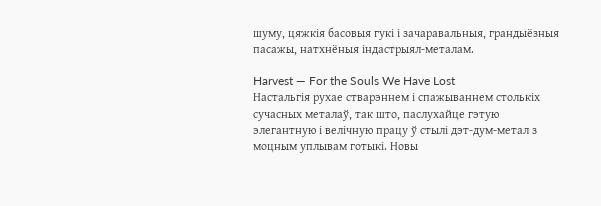шуму, цяжкія басовыя гукі і зачаравальныя, грандыёзныя пасажы, натхнёныя індастрыял-металам.

Harvest — For the Souls We Have Lost
Настальгія рухае стварэннем і спажываннем столькіх сучасных металаў, так што, паслухайце гэтую элегантную і велічную працу ў стылі дэт-дум-метал з моцным уплывам готыкі. Новы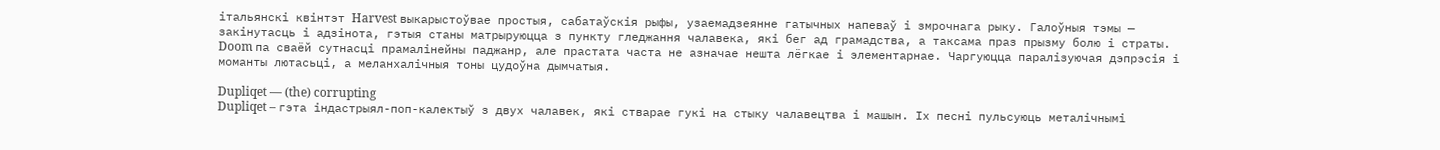італьянскі квінтэт Harvest выкарыстоўвае простыя, сабатаўскія рыфы, узаемадзеянне гатычных напеваў і змрочнага рыку. Галоўныя тэмы — закінутасць і адзінота, гэтыя станы матрыруюцца з пункту гледжання чалавека, які бег ад грамадства, а таксама праз прызму болю і страты. Doom па сваёй сутнасці прамалінейны паджанр, але прастата часта не азначае нешта лёгкае і элементарнае. Чаргуюцца паралізуючая дэпрэсія і моманты лютасьці, а меланхалічныя тоны цудоўна дымчатыя.

Dupliqet — (the) corrupting
Dupliqet – гэта індастрыял-поп-калектыў з двух чалавек, які стварае гукі на стыку чалавецтва і машын. Іх песні пульсуюць металічнымі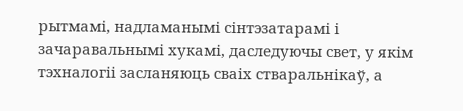рытмамі, надламанымі сінтэзатарамі і зачаравальнымі хукамі, даследуючы свет, у якім тэхналогіі засланяюць сваіх стваральнікаў, а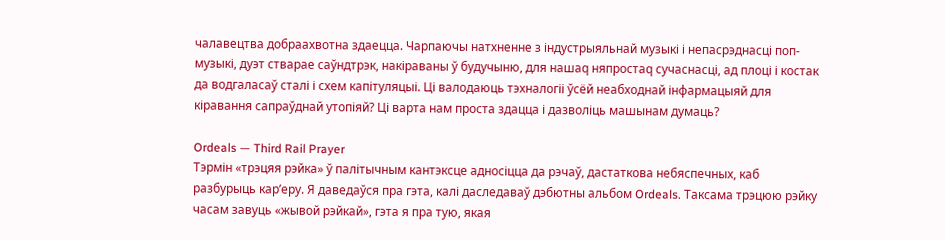чалавецтва добраахвотна здаецца. Чарпаючы натхненне з індустрыяльнай музыкі і непасрэднасці поп-музыкі, дуэт стварае саўндтрэк, накіраваны ў будучыню, для нашаq няпростаq сучаснасці, ад плоці і костак да водгаласаў сталі і схем капітуляцыі. Ці валодаюць тэхналогіі ўсёй неабходнай інфармацыяй для кіравання сапраўднай утопіяй? Ці варта нам проста здацца і дазволіць машынам думаць?

Ordeals — Third Rail Prayer
Тэрмін «трэцяя рэйка» ў палітычным кантэксце адносіцца да рэчаў, дастаткова небяспечных, каб разбурыць кар’еру. Я даведаўся пра гэта, калі даследаваў дэбютны альбом Ordeals. Таксама трэцюю рэйку часам завуць «жывой рэйкай», гэта я пра тую, якая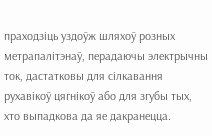праходзіць уздоўж шляхоў розных метрапалітэнаў, перадаючы электрычны ток, дастатковы для сілкавання рухавікоў цягнікоў або для згубы тых, хто выпадкова да яе дакранецца.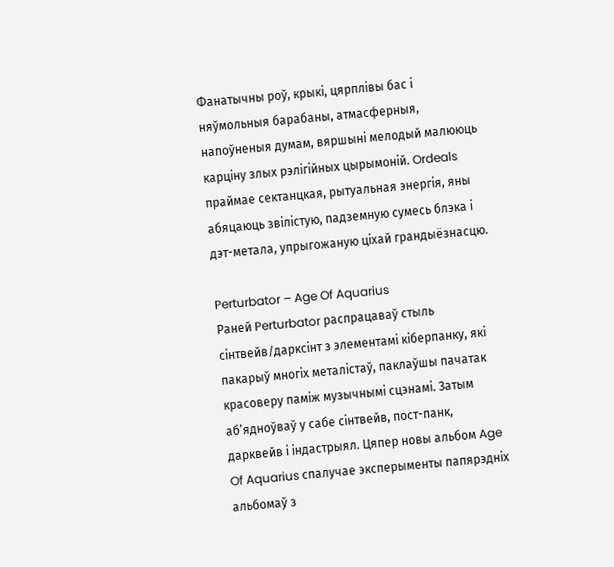Фанатычны роў, крыкі, цярплівы бас і няўмольныя барабаны, атмасферныя, напоўненыя думам, вяршыні мелодый малююць карціну злых рэлігійных цырымоній. Ordeals праймае сектанцкая, рытуальная энергія, яны абяцаюць звілістую, падземную сумесь блэка і дэт-метала, упрыгожаную ціхай грандыёзнасцю.

Perturbator – Age Of Aquarius
Раней Perturbator распрацаваў стыль сінтвейв/дарксінт з элементамі кіберпанку, які пакарыў многіх металістаў, паклаўшы пачатак красоверу паміж музычнымі сцэнамі. Затым аб’ядноўваў у сабе сінтвейв, пост-панк, дарквейв і індастрыял. Цяпер новы альбом Age Of Aquarius спалучае эксперыменты папярэдніх альбомаў з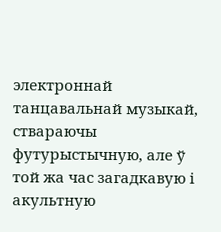электроннай танцавальнай музыкай, ствараючы футурыстычную, але ў той жа час загадкавую і акультную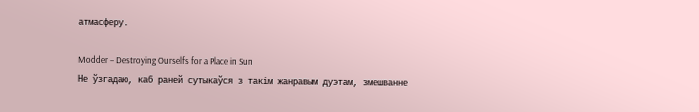атмасферу.

Modder – Destroying Ourselfs for a Place in Sun
Не ўзгадаю, каб раней сутыкаўся з такім жанравым дуэтам, змешванне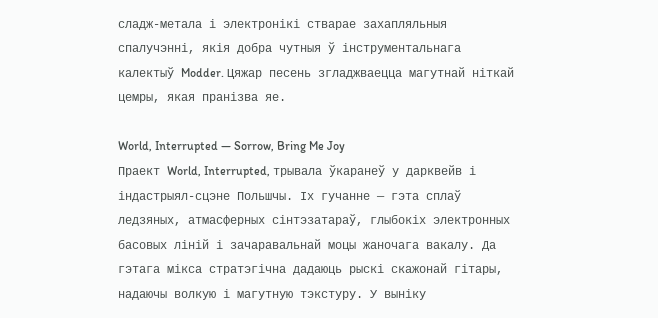сладж-метала і электронікі стварае захапляльныя спалучэнні, якія добра чутныя ў інструментальнага калектыў Modder. Цяжар песень згладжваецца магутнай ніткай цемры, якая пранізва яе.

World, Interrupted — Sorrow, Bring Me Joy
Праект World, Interrupted, трывала ўкаранеў у дарквейв і індастрыял-сцэне Польшчы. Іх гучанне — гэта сплаў ледзяных, атмасферных сінтэзатараў, глыбокіх электронных басовых ліній і зачаравальнай моцы жаночага вакалу. Да гэтага мікса стратэгічна дадаюць рыскі скажонай гітары, надаючы волкую і магутную тэкстуру. У выніку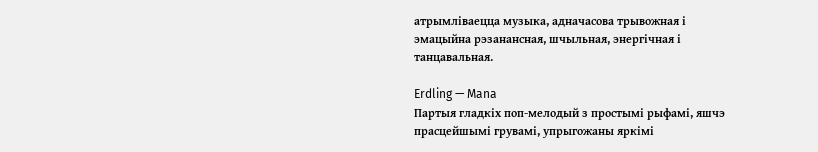атрымліваецца музыка, адначасова трывожная і эмацыйна рэзанансная, шчыльная, энергічная і танцавальная.

Erdling — Mana
Партыя гладкіх поп-мелодый з простымі рыфамі, яшчэ прасцейшымі грувамі, упрыгожаны яркімі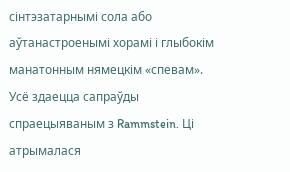сінтэзатарнымі сола або аўтанастроенымі хорамі і глыбокім манатонным нямецкім «спевам». Усё здаецца сапраўды спраецыяваным з Rammstein. Ці атрымалася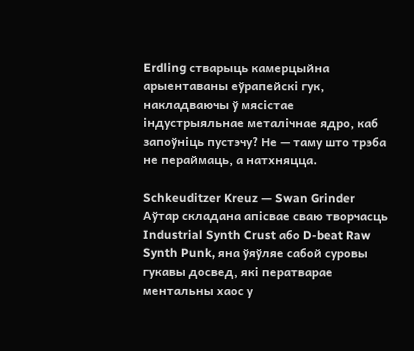Erdling стварыць камерцыйна арыентаваны еўрапейскі гук, накладваючы ў мясістае індустрыяльнае металічнае ядро, каб запоўніць пустэчу? Не — таму што трэба не пераймаць, а натхняцца.

Schkeuditzer Kreuz — Swan Grinder
Аўтар складана апісвае сваю творчасць Industrial Synth Crust або D-beat Raw Synth Punk, яна ўяўляе сабой суровы гукавы досвед, які ператварае ментальны хаос у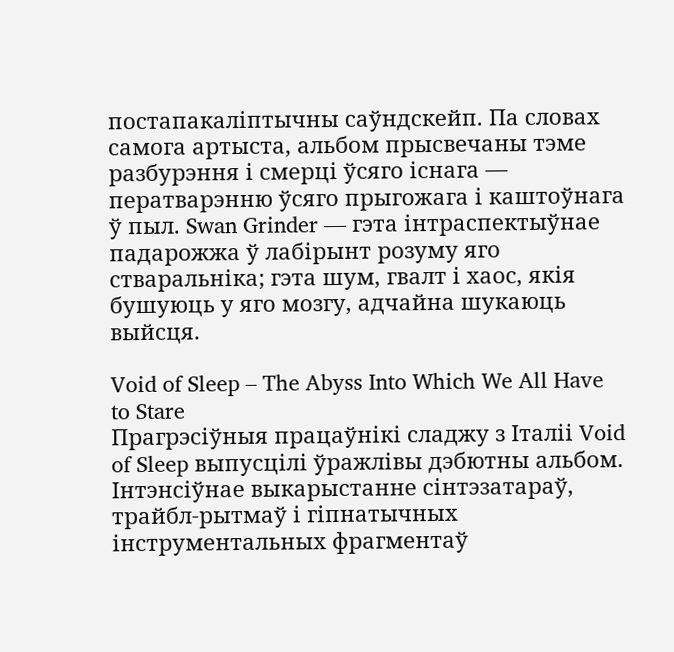постапакаліптычны саўндскейп. Па словах самога артыста, альбом прысвечаны тэме разбурэння і смерці ўсяго існага — ператварэнню ўсяго прыгожага і каштоўнага ў пыл. Swan Grinder — гэта інтраспектыўнае падарожжа ў лабірынт розуму яго стваральніка; гэта шум, гвалт і хаос, якія бушуюць у яго мозгу, адчайна шукаюць выйсця.

Void of Sleep – The Abyss Into Which We All Have to Stare
Прагрэсіўныя працаўнікі сладжу з Італіі Void of Sleep выпусцілі ўражлівы дэбютны альбом. Інтэнсіўнае выкарыстанне сінтэзатараў, трайбл-рытмаў і гіпнатычных інструментальных фрагментаў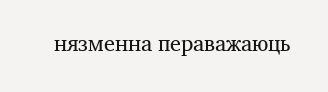нязменна пераважаюць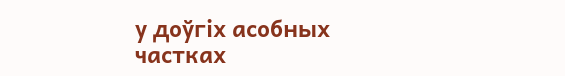у доўгіх асобных частках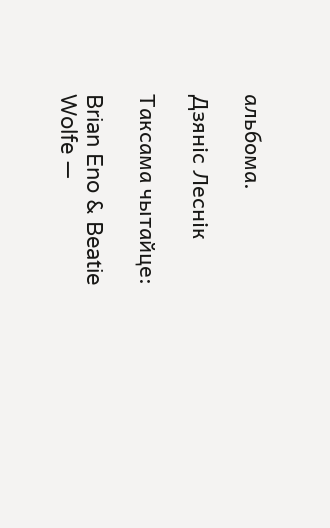альбома.

Дзяніс Леснік

Таксама чытайце:

Brian Eno & Beatie Wolfe —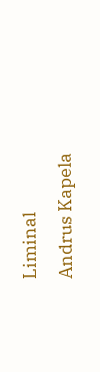Liminal
Andrus Kapela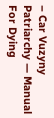– Car Vuzyny
Patriarchy — Manual For Dying